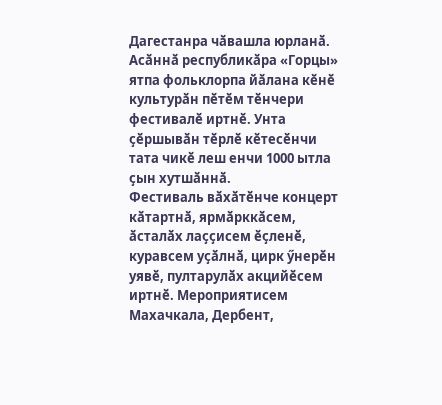Дагестанра чӑвашла юрланӑ. Асӑннӑ республикӑра «Горцы» ятпа фольклорпа йӑлана кӗнӗ культурӑн пӗтӗм тӗнчери фестивалӗ иртнӗ. Унта ҫӗршывӑн тӗрлӗ кӗтесӗнчи тата чикӗ леш енчи 1000 ытла ҫын хутшӑннӑ.
Фестиваль вӑхӑтӗнче концерт кӑтартнӑ, ярмӑрккӑсем, ӑсталӑх лаҫҫисем ӗҫленӗ, куравсем уҫӑлнӑ, цирк ӳнерӗн уявӗ, пултарулӑх акцийӗсем иртнӗ. Мероприятисем Махачкала, Дербент,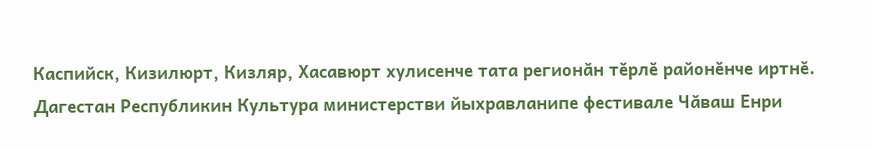Каспийск, Кизилюрт, Кизляр, Хасавюрт хулисенче тата регионӑн тӗрлӗ районӗнче иртнӗ.
Дагестан Республикин Культура министерстви йыхравланипе фестивале Чӑваш Енри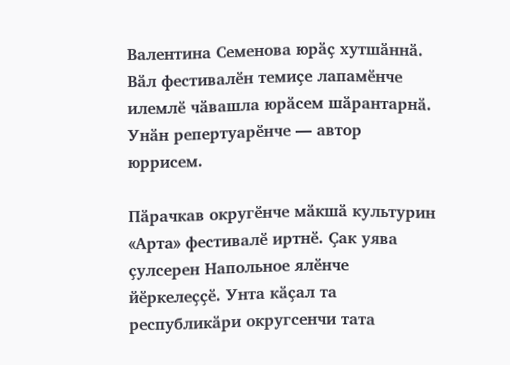Валентина Семенова юрӑҫ хутшӑннӑ. Вӑл фестивалӗн темиҫе лапамӗнче илемлӗ чӑвашла юрӑсем шӑрантарнӑ. Унӑн репертуарӗнче — автор юррисем.

Пӑрачкав округӗнче мӑкшӑ культурин «Арта» фестивалӗ иртнӗ. Ҫак уява ҫулсерен Напольное ялӗнче йӗркелеҫҫӗ. Унта кӑҫал та республикӑри округсенчи тата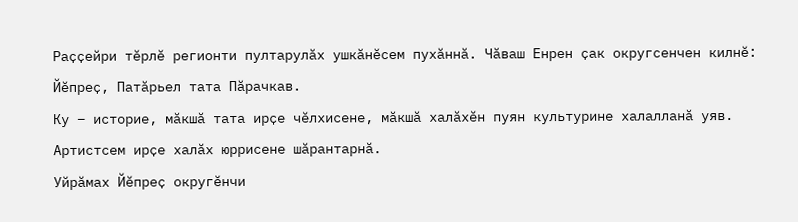Раҫҫейри тӗрлӗ регионти пултарулӑх ушкӑнӗсем пухӑннӑ. Чӑваш Енрен ҫак округсенчен килнӗ: Йӗпреҫ, Патӑрьел тата Пӑрачкав.
Ку – историе, мӑкшӑ тата ирҫе чӗлхисене, мӑкшӑ халӑхӗн пуян культурине халалланӑ уяв. Артистсем ирҫе халӑх юррисене шӑрантарнӑ.
Уйрӑмах Йӗпреҫ округӗнчи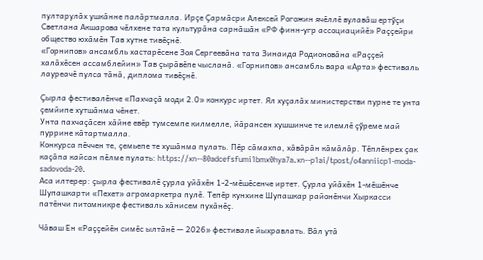пултарулӑх ушкӑнне палӑртмалла. Ирҫе Ҫармӑсри Алексей Рогожин ячӗллӗ вулавӑш ертӳҫи Светлана Акшарова чӗлхене тата культурӑна сарнӑшӑн «РФ финн-угр ассоциацийӗ» Раҫҫейри общество юхӑмӗн Тав хутне тивӗҫнӗ.
«Горнипов» ансамбль хастарӗсене Зоя Сергеевӑна тата Зинаида Родионовӑна «Раҫҫей халӑхӗсен ассамблейин» Тав ҫырӑвӗпе чысланӑ. «Горнипов» ансамбль вара «Арта» фестиваль лауреачӗ пулса тӑнӑ, диплома тивӗҫнӗ.

Ҫырла фестивалӗнче «Пахчаҫӑ моди 2.0» конкурс иртет. Ял хуҫалӑх министерстви пурне те унта ҫемйипе хутшӑнма чӗнет.
Унта пахчаҫӑсен хӑйне евӗр тумсемпе килмелле, йӑрансен хушшинче те илемлӗ ҫӳреме май пуррине кӑтартмалла.
Конкурса пӗччен те, ҫемьепе те хушӑнма пулать. Пӗр сӑмахпа, хӑвӑрӑн кӑмӑлӑр. Тӗплӗнрех ҫак каҫӑпа кайсан пӗлме пулать: https://xn--80adcefsfumi1bmx0hya7a.xn--p1ai/tpost/o4anniicp1-moda-sadovoda-20.
Аса илтерер: ҫырла фестивалӗ ҫурла уйӑхӗн 1-2-мӗшӗсенче иртет. Ҫурла уйӑхӗн 1-мӗшӗнче Шупашкарти «Пехет» агромаркетра пулӗ. Тепӗр кунхине Шупашкар районӗнчи Хыркасси патӗнчи питомникре фестиваль хӑнисем пухӑнӗҫ.

Чӑваш Ен «Раҫҫейӗн симӗс ылтӑнӗ — 2026» фестивале йыхравлать. Вӑл утӑ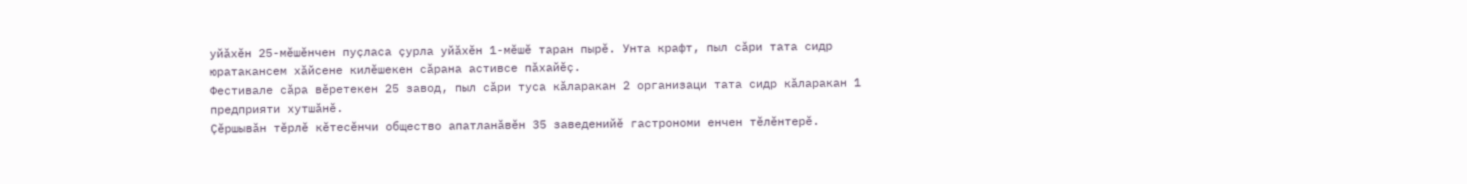уйӑхӗн 25-мӗшӗнчен пуҫласа ҫурла уйӑхӗн 1-мӗшӗ таран пырӗ. Унта крафт, пыл сӑри тата сидр юратакансем хӑйсене килӗшекен сӑрана астивсе пӑхайӗҫ.
Фестивале сӑра вӗретекен 25 завод, пыл сӑри туса кӑларакан 2 организаци тата сидр кӑларакан 1 предприяти хутшӑнӗ.
Ҫӗршывӑн тӗрлӗ кӗтесӗнчи общество апатланӑвӗн 35 заведенийӗ гастрономи енчен тӗлӗнтерӗ.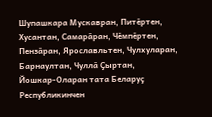Шупашкара Мускавран, Питӗртен, Хусантан, Самарӑран, Чӗмпӗртен, Пензӑран, Ярославльтен, Чулхуларан, Барнаултан, Чуллӑ Ҫыртан, Йошкар‑Оларан тата Беларуҫ Республикинчен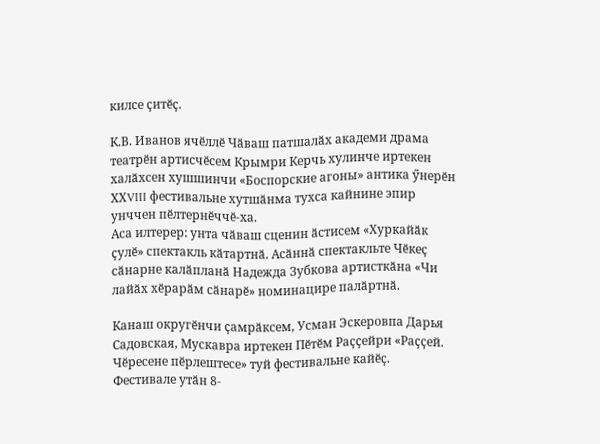килсе ҫитӗҫ.

К.В. Иванов ячӗллӗ Чӑваш патшалӑх академи драма театрӗн артисчӗсем Крымри Керчь хулинче иртекен халӑхсен хушшинчи «Боспорские агоны» антика ӳнерӗн ХХVIII фестивальне хутшӑнма тухса кайнине эпир унччен пӗлтернӗччӗ-ха.
Аса илтерер: унта чӑваш сценин ӑстисем «Хуркайӑк ҫулӗ» спектакль кӑтартнӑ. Асӑннӑ спектакльте Чӗкеҫ сӑнарне калӑпланӑ Надежда Зубкова артисткӑна «Чи лайӑх хӗрарӑм сӑнарӗ» номинацире палӑртнӑ.

Канаш округӗнчи ҫамрӑксем, Усман Эскеровпа Дарья Садовская, Мускавра иртекен Пӗтӗм Раҫҫейри «Раҫҫей. Чӗресене пӗрлештесе» туй фестивальне кайӗҫ.
Фестивале утӑн 8-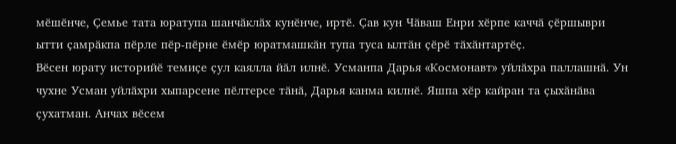мӗшӗнче, Ҫемье тата юратупа шанчӑклӑх кунӗнче, иртӗ. Ҫав кун Чӑваш Енри хӗрпе каччӑ ҫӗршыври ытти ҫамрӑкпа пӗрле пӗр-пӗрне ӗмӗр юратмашкӑн тупа туса ылтӑн ҫӗрӗ тӑхӑнтартӗҫ.
Вӗсен юрату историйӗ темиҫе ҫул каялла йӑл илнӗ. Усманпа Дарья «Космонавт» уйлӑхра паллашнӑ. Ун чухне Усман уйлӑхри хыпарсене пӗлтерсе тӑнӑ, Дарья канма килнӗ. Яшпа хӗр кайран та ҫыхӑнӑва ҫухатман. Анчах вӗсем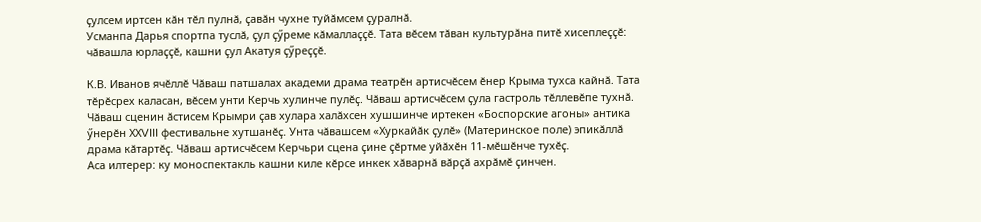ҫулсем иртсен кӑн тӗл пулнӑ, ҫавӑн чухне туйӑмсем ҫуралнӑ.
Усманпа Дарья спортпа туслӑ, ҫул ҫӳреме кӑмаллаҫҫӗ. Тата вӗсем тӑван культурӑна питӗ хисеплеҫҫӗ: чӑвашла юрлаҫҫӗ, кашни ҫул Акатуя ҫӳреҫҫӗ.

К.В. Иванов ячӗллӗ Чӑваш патшалах академи драма театрӗн артисчӗсем ӗнер Крыма тухса кайнӑ. Тата тӗрӗсрех каласан, вӗсем унти Керчь хулинче пулӗҫ. Чӑваш артисчӗсем ҫула гастроль тӗллевӗпе тухнӑ.
Чӑваш сценин ӑстисем Крымри ҫав хулара халӑхсен хушшинче иртекен «Боспорские агоны» антика ӳнерӗн ХХVIII фестивальне хутшанӗҫ. Унта чӑвашсем «Хуркайӑк ҫулӗ» (Материнское поле) эпикӑллӑ драма кӑтартӗҫ. Чӑваш артисчӗсем Керчьри сцена ҫине ҫӗртме уйӑхӗн 11-мӗшӗнче тухӗҫ.
Аса илтерер: ку моноспектакль кашни киле кӗрсе инкек хӑварнӑ вӑрҫӑ ахрӑмӗ ҫинчен.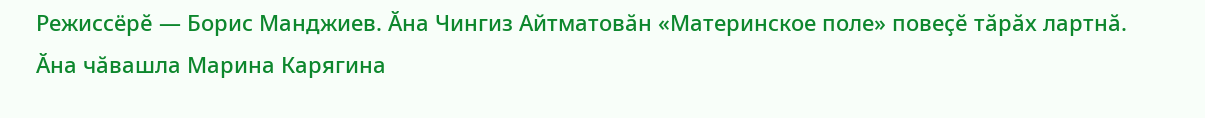Режиссёрӗ — Борис Манджиев. Ӑна Чингиз Айтматовӑн «Материнское поле» повеҫӗ тӑрӑх лартнӑ. Ӑна чӑвашла Марина Карягина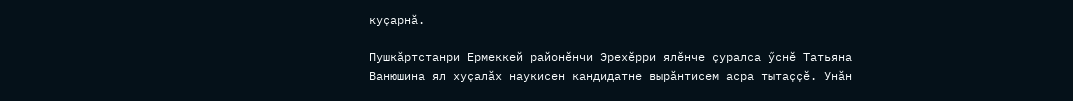куҫарнӑ.

Пушкӑртстанри Ермеккей районӗнчи Эрехӗрри ялӗнче ҫуралса ӳснӗ Татьяна Ванюшина ял хуҫалӑх наукисен кандидатне вырӑнтисем асра тытаҫҫӗ. Унӑн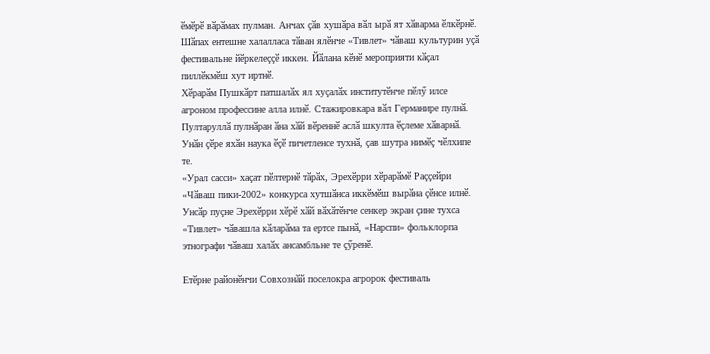ӗмӗрӗ вӑрӑмах пулман. Анчах ҫӑв хушӑра вӑл ырӑ ят хӑварма ӗлкӗрнӗ.
Шӑпах ентешне халалласа тӑван ялӗнче «Тивлет» чӑваш культурин уҫӑ фестивальне йӗркелеҫҫӗ иккен. Йӑлана кӗнӗ мероприяти кӑҫал пиллӗкмӗш хут иртнӗ.
Хӗрарӑм Пушкӑрт патшалӑх ял хуҫалӑх институтӗнче пӗлӳ илсе агроном профессине алла илнӗ. Стажировкара вӑл Германире пулнӑ. Пултаруллӑ пулнӑран ӑна хӑй вӗреннӗ аслӑ шкулта ӗҫлеме хӑварнӑ. Унӑн ҫӗре яхӑн наука ӗҫӗ пичетленсе тухнӑ, ҫав шутра нимӗҫ чӗлхипе те.
«Урал сасси» хаҫат пӗлтернӗ тӑрӑх, Эрехӗрри хӗрарӑмӗ Раҫҫейри «Чӑваш пики-2002» конкурса хутшӑнса иккӗмӗш вырӑна ҫӗнсе илнӗ. Унсӑр пуҫне Эрехӗрри хӗрӗ хӑй вӑхӑтӗнче сенкер экран ҫине тухса «Тивлет» чӑвашла кӑларӑма та ертсе пынӑ, «Нарспи» фольклорпа этнографи чӑваш халӑх ансамбльне те ҫӳренӗ.

Етӗрне районӗнчи Совхознӑй поселокра агророк фестиваль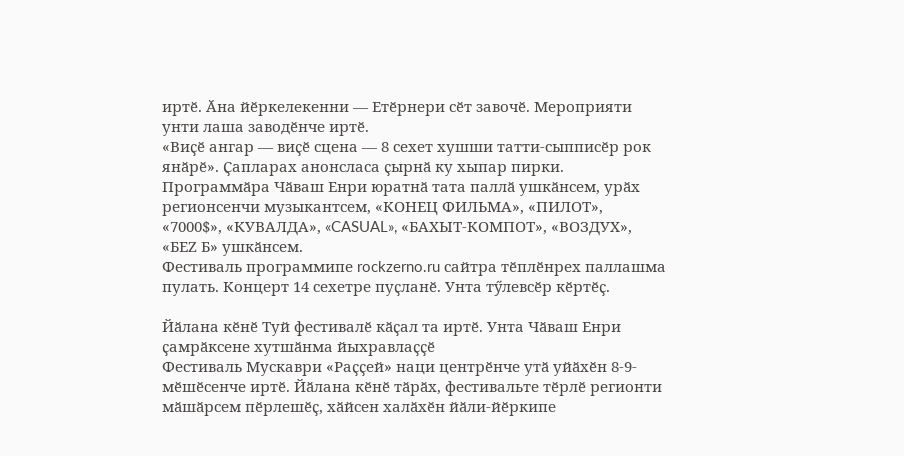иртӗ. Ӑна йӗркелекенни — Етӗрнери сӗт завочӗ. Мероприяти унти лаша заводӗнче иртӗ.
«Виҫӗ ангар — виҫӗ сцена — 8 сехет хушши татти-сыпписӗр рок янӑрӗ». Ҫапларах анонсласа ҫырнӑ ку хыпар пирки.
Программӑра Чӑваш Енри юратнӑ тата паллӑ ушкӑнсем, урӑх регионсенчи музыкантсем, «КОНЕЦ ФИЛЬМА», «ПИЛОТ», «7000$», «КУВАЛДА», «CASUAL», «БАХЫТ-КОМПОТ», «ВОЗДУХ», «БЕZ Б» ушкӑнсем.
Фестиваль программипе rockzerno.ru сайтра тӗплӗнрех паллашма пулать. Концерт 14 сехетре пуҫланӗ. Унта тӳлевсӗр кӗртӗҫ.

Йӑлана кӗнӗ Туй фестивалӗ кӑҫал та иртӗ. Унта Чӑваш Енри ҫамрӑксене хутшӑнма йыхравлаҫҫӗ
Фестиваль Мускаври «Раҫҫей» наци центрӗнче утӑ уйӑхӗн 8-9-мӗшӗсенче иртӗ. Йӑлана кӗнӗ тӑрӑх, фестивальте тӗрлӗ регионти мӑшӑрсем пӗрлешӗҫ, хӑйсен халӑхӗн йӑли-йӗркипе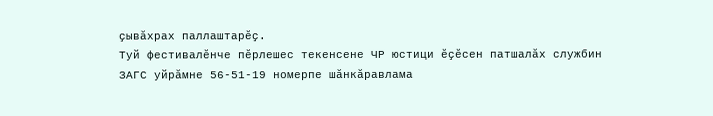ҫывӑхрах паллаштарӗҫ.
Туй фестивалӗнче пӗрлешес текенсене ЧР юстици ӗҫӗсен патшалӑх службин ЗАГС уйрӑмне 56-51-19 номерпе шӑнкӑравлама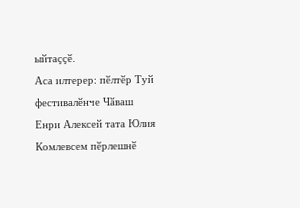ыйтаҫҫӗ.
Аса илтерер: пӗлтӗр Туй фестивалӗнче Чӑваш Енри Алексей тата Юлия Комлевсем пӗрлешнӗ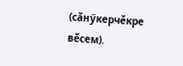(сӑнӳкерчӗкре вӗсем).